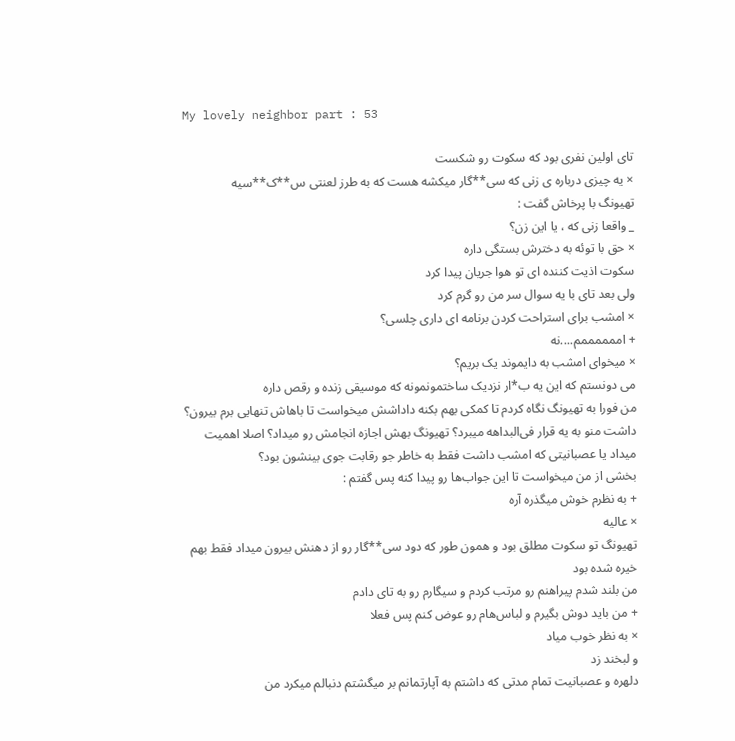My lovely neighbor part : 53

تای اولین نفری بود که سکوت رو شکست
× یه چیزی درباره ی زنی که سی**گار میکشه هست که به طرز لعنتی س**ک**سیه
تهیونگ با پرخاش گفت :
_ واقعا زنی که ، یا این زن؟
× حق با توئه به دخترش بستگی داره
سکوت اذیت کننده ای تو هوا جریان پیدا کرد
ولی بعد تای با یه سوال سر من رو گرم کرد
× امشب برای استراحت کردن برنامه ای داری چلسی؟
+ اممممممم....نه
× میخوای امشب به دایموند یک بریم؟
می دونستم که این یه ب*ار نزدیک ساختمونمونه که موسیقی زنده و رقص داره
من فورا به تهیونگ نگاه کردم تا کمکی بهم بکنه داداشش میخواست تا باهاش تنهایی برم بیرون؟ داشت منو به یه قرار فی‌البداهه میبرد؟ تهیونگ بهش اجازه انجامش رو میداد؟ اصلا اهمیت میداد یا عصبانیتی که امشب داشت فقط به خاطر جو رقابت جوی بینشون بود؟
بخشی از من میخواست تا این جواب‌ها رو پیدا کنه پس گفتم :
+ به نظرم خوش میگذره آره
× عاليه
تهیونگ تو سکوت مطلق بود و همون طور که دود سی**گار رو از دهنش بیرون میداد فقط بهم خیره شده بود
من بلند شدم پیراهنم رو مرتب کردم و سیگارم رو به تای دادم
+ من باید دوش بگیرم و لباس‌هام رو عوض کنم پس فعلا
× به نظر خوب میاد
و لبخند زد
دلهره و عصبانیت تمام مدتی که داشتم به آپارتمانم بر میگشتم دنبالم میکرد من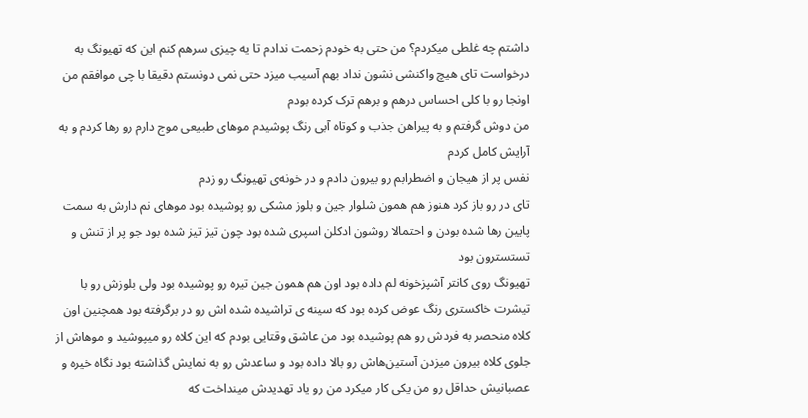داشتم چه غلطی میکردم؟ من حتی به خودم زحمت ندادم تا یه چیزی سرهم کنم این که تهیونگ به درخواست تای هیچ واکنشی نشون نداد بهم آسیب میزد حتی نمی دونستم دقیقا با چی موافقم من اونجا رو با کلی احساس درهم و برهم ترک کرده بودم
من دوش گرفتم و به پیراهن جذب و کوتاه آبی رنگ پوشیدم موهای طبیعی موج دارم رو رها کردم و به آرایش کامل کردم
نفس پر از هیجان و اضطرابم رو بیرون دادم و در خونه‌ی تهیونگ رو زدم
تای در رو باز کرد هنوز هم همون شلوار جین و بلوز مشکی رو پوشیده بود موهای نم دارش به سمت پایین رها شده بودن و احتمالا روشون ادکلن اسپری شده بود چون تیز تیز شده بود جو پر از تنش و تستسترون بود
تهیونگ روی کانتر آشپزخونه لم داده بود اون هم همون جین تیره رو پوشیده بود ولی بلوزش رو با تیشرت خاکستری رنگ عوض کرده بود که سینه ی تراشیده شده اش رو در برگرفته بود همچنین اون کلاه منحصر به فردش رو هم پوشیده بود من عاشق وقتایی بودم که این کلاه رو میپوشید و موهاش از جلوی کلاه بیرون میزدن آستین‌هاش رو بالا داده بود و ساعدش رو به نمایش گذاشته بود نگاه خیره و عصبانیش حداقل رو من یکی کار میکرد من رو یاد تهدیدش مینداخت که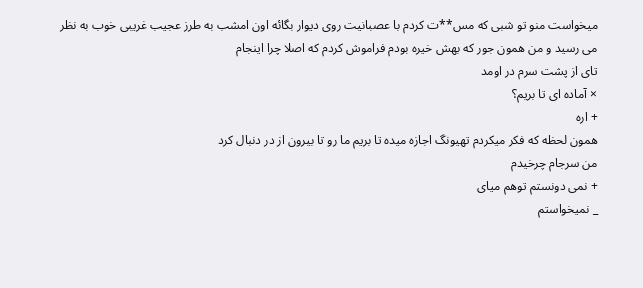میخواست منو تو شبی که مس**ت کردم با عصبانیت روی دیوار بگائه اون امشب به طرز عجیب غریبی خوب به نظر می رسید و من همون جور که بهش خیره بودم فراموش کردم که اصلا چرا اینجام
تای از پشت سرم در اومد
× آماده ای تا بریم؟
+ اره
همون لحظه که فکر میکردم تهیونگ اجازه میده تا بریم ما رو تا بیرون از در دنبال کرد
من سرجام چرخیدم
+ نمی دونستم توهم میای
_ نمیخواستم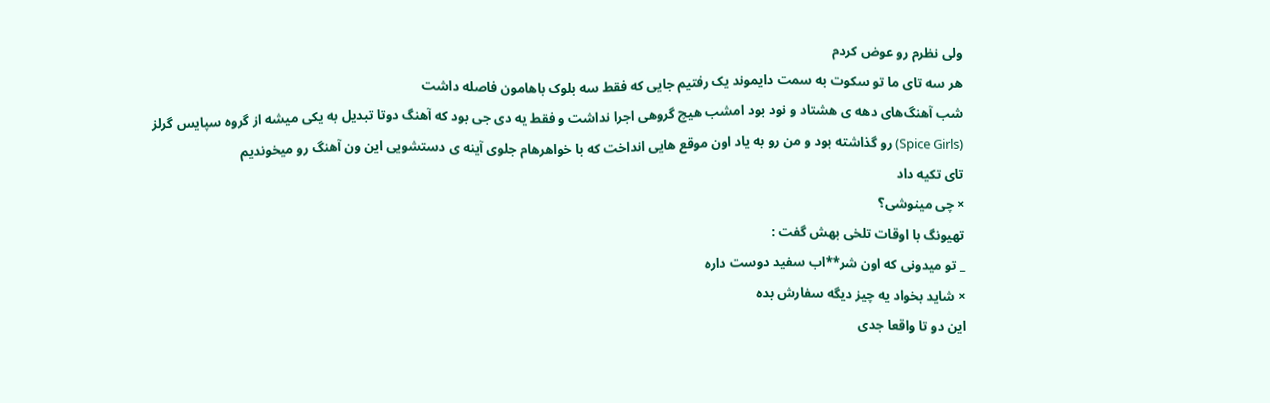ولی نظرم رو عوض کردم
هر سه تای ما تو سکوت به سمت دایموند یک رفتیم جایی که فقط سه بلوک باهامون فاصله داشت
شب آهنگ‌های دهه ی هشتاد و نود بود امشب هیچ گروهی اجرا نداشت و فقط یه دی جی بود که آهنگ دوتا تبدیل به یکی میشه از گروه سپایس گرلز (Spice Girls) رو گذاشته بود و من رو به یاد اون موقع هایی انداخت که با خواهرهام جلوی آینه ی دستشویی این ون آهنگ رو میخوندیم
تای تکیه داد
× چی مینوشی؟
تهیونگ با اوقات تلخی بهش گفت :
_ تو میدونی که اون شر**اب سفید دوست داره
× شاید بخواد یه چیز دیگه سفارش بده
این دو تا واقعا جدی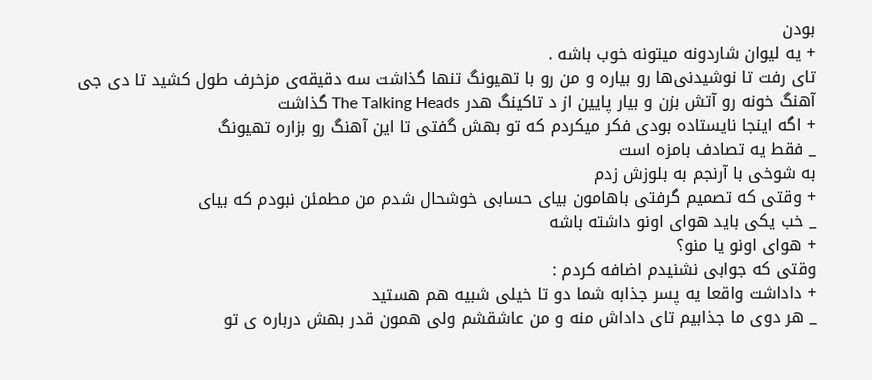بودن
+ یه لیوان شاردونه میتونه خوب باشه .
تای رفت تا نوشیدنی‌ها رو بیاره و من رو با تهیونگ تنها گذاشت سه دقیقه‌ی مزخرف طول کشید تا دی جی آهنگ خونه رو آتش بزن و بیار پایین از د تاکینگ هدر The Talking Heads گذاشت
+ اگه اینجا نایستاده بودی فکر میکردم که تو بهش گفتی تا این آهنگ رو بزاره تهیونگ
_ فقط یه تصادف بامزه است
به شوخی با آرنجم به بلوزش زدم
+ وقتی که تصمیم گرفتی باهامون بیای حسابی خوشحال شدم من مطمئن نبودم که بیای
_ خب یکی باید هوای اونو داشته باشه
+ هوای اونو یا منو؟
وقتی که جوابی نشنیدم اضافه کردم :
+ داداشت واقعا یه پسر جذابه شما دو تا خیلی شبیه هم هستید
_ هر دوی ما جذابیم تای داداش منه و من عاشقشم ولی همون قدر بهش درباره ی تو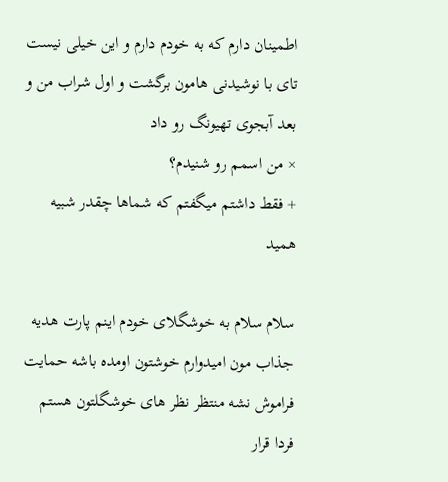اطمینان دارم که به خودم دارم و این خیلی نیست
تای با نوشیدنی هامون برگشت و اول شراب من و بعد آبجوی تهیونگ رو داد
× من اسمم رو شنیدم؟
+ فقط داشتم میگفتم که شماها چقدر شبیه همید

سلام سلام به خوشگلا‌ی خودم اینم پارت هدیه جذاب مون امیدوارم خوشتون اومده باشه حمایت فراموش نشه منتظر نظر های خوشگلتون هستم
فردا قرار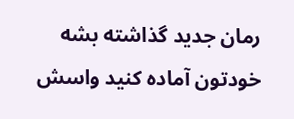رمان جدید گذاشته بشه خودتون آماده کنید واسش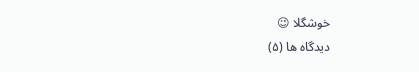خوشگلا 😉
دیدگاه ها (۵)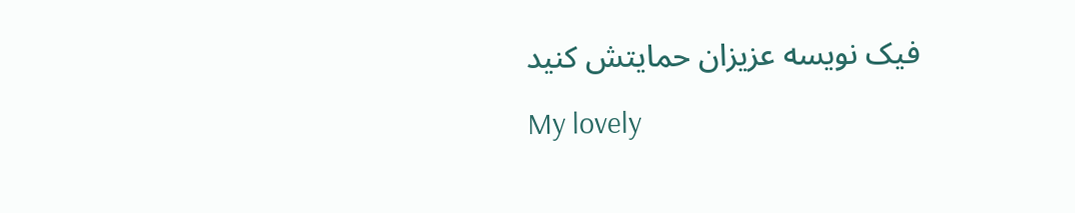فیک نویسه عزیزان حمایتش کنید

My lovely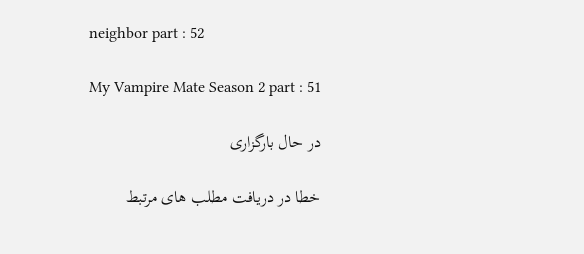neighbor part : 52

My Vampire Mate Season 2 part : 51

در حال بارگزاری

خطا در دریافت مطلب های مرتبط